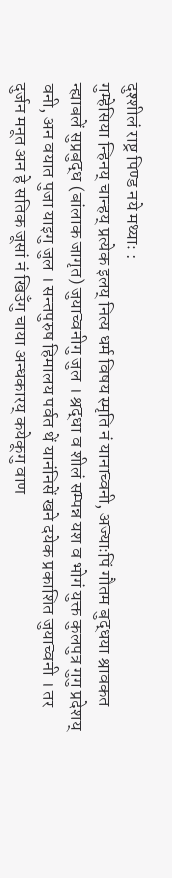दुश्शीलं राष्ट्र पिण्ड नये मथ्याः :
गुम्हेसिया न्हिनय् चान्हय् प्रत्येक इलय् नित्य धर्म विषय स्मृति नं यानाच्वनी, अज्याःपिं गौतम बुद्धया श्रावकत न्ह्याबलें सुप्रबुद्ध (बांलाक जागृत) जुयाच्वनीगु जुल । श्रद्धा व शीलं सम्पन्न यश व भोगं युक्त कुलपुत्र गुगु प्रदेशय् वनी, अन वयात पुजा याइगु जुल । सन्तपुरुष हिमालय पर्वत थें यानंनिसें खने दयेक प्रकाशित जुयाच्वनी । तर दुर्जन मनूत अन हे सतिक जूसां नं खिउँगु चाया अन्धकारय् कयेकूगु वाण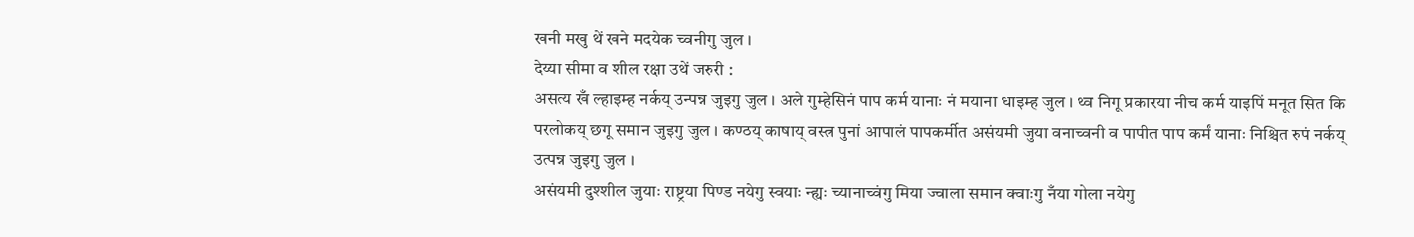खनी मखु थें खने मदयेक च्वनीगु जुल ।
देय्या सीमा व शील रक्षा उथें जरुरी :
असत्य खँ ल्हाइम्ह नर्कय् उन्पन्न जुइगु जुल । अले गुम्हेसिनं पाप कर्म यानाः नं मयाना धाइम्ह जुल । थ्व निगू प्रकारया नीच कर्म याइपिं मनूत सित कि परलोकय् छगू समान जुइगु जुल । कण्ठय् काषाय् वस्त्र पुनां आपालं पापकर्मीत असंयमी जुया वनाच्वनी व पापीत पाप कर्मं यानाः निश्चित रुपं नर्कय् उत्पन्न जुइगु जुल ।
असंयमी दुश्शील जुयाः राष्ट्रया पिण्ड नयेगु स्वयाः न्ह्यः च्यानाच्वंगु मिया ज्वाला समान क्वाःगु नँया गोला नयेगु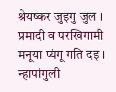श्रेयष्कर जुइगु जुल । प्रमादी व परखिगामी मनूया प्यंगू गति दइ । न्हापांगुली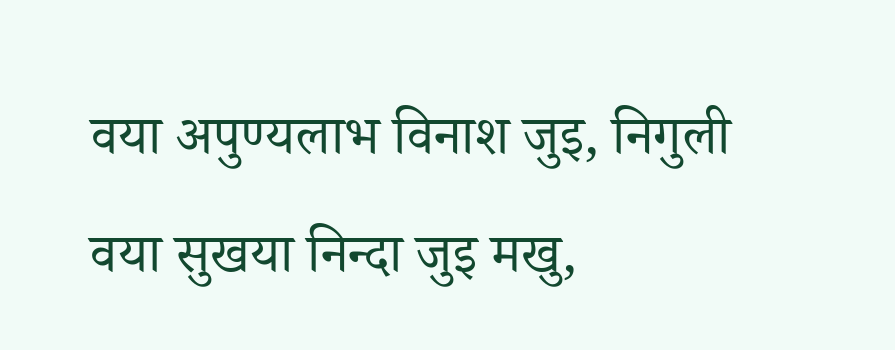वया अपुण्यलाभ विनाश जुइ, निगुली वया सुखया निन्दा जुइ मखु,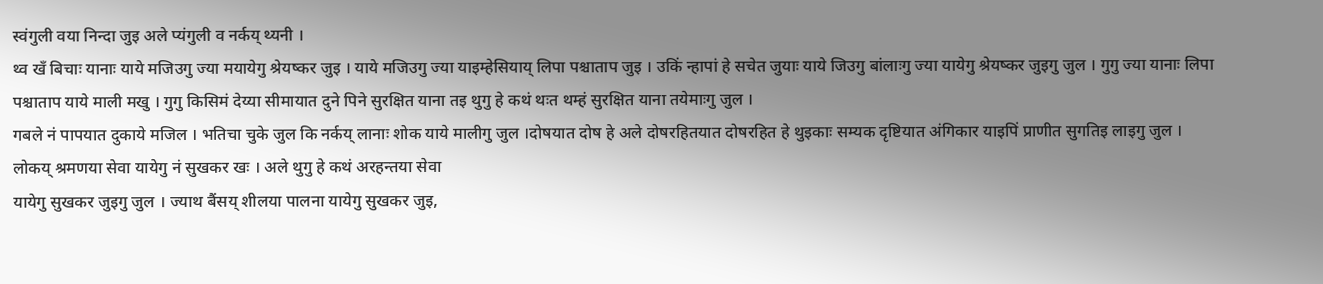स्वंगुली वया निन्दा जुइ अले प्यंगुली व नर्कय् थ्यनी ।
थ्व खँ बिचाः यानाः याये मजिउगु ज्या मयायेगु श्रेयष्कर जुइ । याये मजिउगु ज्या याइम्हेसियाय् लिपा पश्चाताप जुइ । उकिं न्हापां हे सचेत जुयाः याये जिउगु बांलाःगु ज्या यायेगु श्रेयष्कर जुइगु जुल । गुगु ज्या यानाः लिपा पश्चाताप याये माली मखु । गुगु किसिमं देय्या सीमायात दुने पिने सुरक्षित याना तइ थुगु हे कथं थःत थम्हं सुरक्षित याना तयेमाःगु जुल ।
गबले नं पापयात दुकाये मजिल । भतिचा चुके जुल कि नर्कय् लानाः शोक याये मालीगु जुल ।दोषयात दोष हे अले दोषरहितयात दोषरहित हे थुइकाः सम्यक दृष्टियात अंगिकार याइपिं प्राणीत सुगतिइ लाइगु जुल ।
लोकय् श्रमणया सेवा यायेगु नं सुखकर खः । अले थुगु हे कथं अरहन्तया सेवा
यायेगु सुखकर जुइगु जुल । ज्याथ बैंसय् शीलया पालना यायेगु सुखकर जुइ,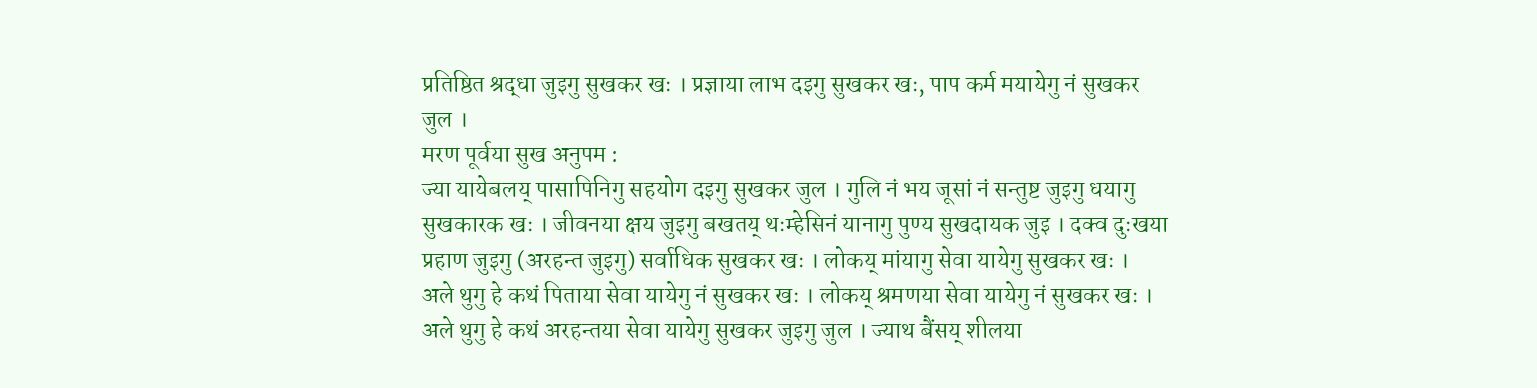प्रतिष्ठित श्रद्धा जुइगु सुखकर खः । प्रज्ञाया लाभ दइगु सुखकर खः, पाप कर्म मयायेगु नं सुखकर जुल ।
मरण पूर्वया सुख अनुपम :
ज्या यायेबलय् पासापिनिगु सहयोग दइगु सुखकर जुल । गुलि नं भय जूसां नं सन्तुष्ट जुइगु धयागु सुखकारक खः । जीवनया क्षय जुइगु बखतय् थःम्हेसिनं यानागु पुण्य सुखदायक जुइ । दक्व दुःखया प्रहाण जुइगु (अरहन्त जुइगु) सर्वाधिक सुखकर खः । लोकय् मांयागु सेवा यायेगु सुखकर खः ।
अले थुगु हे कथं पिताया सेवा यायेगु नं सुखकर खः । लोकय् श्रमणया सेवा यायेगु नं सुखकर खः । अले थुगु हे कथं अरहन्तया सेवा यायेगु सुखकर जुइगु जुल । ज्याथ बैंसय् शीलया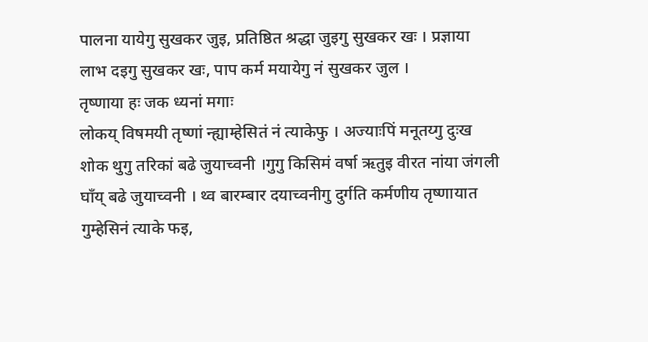पालना यायेगु सुखकर जुइ, प्रतिष्ठित श्रद्धा जुइगु सुखकर खः । प्रज्ञाया लाभ दइगु सुखकर खः, पाप कर्म मयायेगु नं सुखकर जुल ।
तृष्णाया हः जक ध्यनां मगाः
लोकय् विषमयी तृष्णां न्ह्याम्हेसितं नं त्याकेफु । अज्याःपिं मनूतय्गु दुःख शोक थुगु तरिकां बढे जुयाच्वनी ।गुगु किसिमं वर्षा ऋतुइ वीरत नांया जंगली घाँय् बढे जुयाच्वनी । थ्व बारम्बार दयाच्वनीगु दुर्गति कर्मणीय तृष्णायात गुम्हेसिनं त्याके फइ,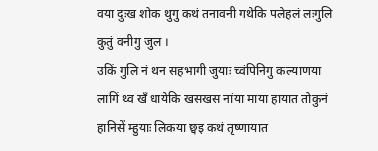वया दुःख शोक थुगु कथं तनावनी गथेकि पलेहलं लःगुलि कुतुं वनीगु जुल ।
उकिं गुलि नं थन सहभागी जुयाः च्वंपिनिगु कल्याणया लागिं थ्व खँ धायेकि खसखस नांया माया हायात तोकुनं हानिसें म्हुयाः लिकया छ्वइ कथं तृष्णायात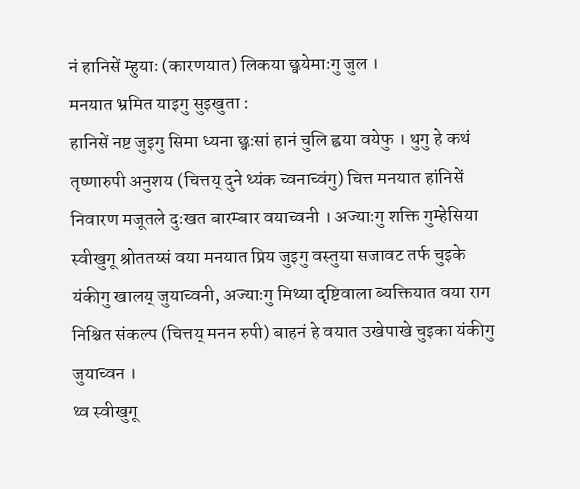नं हानिसें म्हुयाः (कारणयात) लिकया छ्वयेमाःगु जुल ।
मनयात भ्रमित याइगु सुइखुता :
हानिसें नष्ट जुइगु सिमा ध्यना छ्वःसां हानं चुलि ह्वया वयेफु । थुगु हे कथं तृष्णारुपी अनुशय (चित्तय् दुने थ्यंक च्वनाच्वंगु) चित्त मनयात हांनिसें निवारण मजूतले दुःखत बारम्बार वयाच्वनी । अज्याःगु शक्ति गुम्हेसिया स्वीखुगू श्रोततय्सं वया मनयात प्रिय जुइगु वस्तुया सजावट तर्फ चुइके यंकीगु खालय् जुयाच्वनी, अज्याःगु मिथ्या दृष्टिवाला ब्यक्तियात वया राग निश्चित संकल्प (चित्तय् मनन रुपी) बाहनं हे वयात उखेपाखे चुइका यंकीगु जुयाच्वन ।
थ्व स्वीखुगू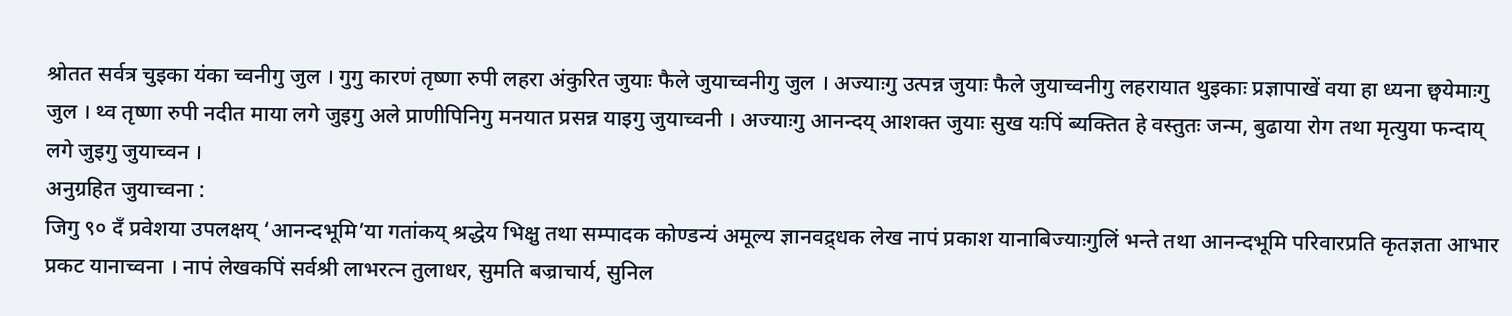श्रोतत सर्वत्र चुइका यंका च्वनीगु जुल । गुगु कारणं तृष्णा रुपी लहरा अंकुरित जुयाः फैले जुयाच्वनीगु जुल । अज्याःगु उत्पन्न जुयाः फैले जुयाच्वनीगु लहरायात थुइकाः प्रज्ञापाखें वया हा ध्यना छ्वयेमाःगु जुल । थ्व तृष्णा रुपी नदीत माया लगे जुइगु अले प्राणीपिनिगु मनयात प्रसन्न याइगु जुयाच्वनी । अज्याःगु आनन्दय् आशक्त जुयाः सुख यःपिं ब्यक्तित हे वस्तुतः जन्म, बुढाया रोग तथा मृत्युया फन्दाय् लगे जुइगु जुयाच्वन ।
अनुग्रहित जुयाच्वना :
जिगु ९० दँ प्रवेशया उपलक्षय् ‘आनन्दभूमि’या गतांकय् श्रद्धेय भिक्षु तथा सम्पादक कोण्डन्यं अमूल्य ज्ञानवद्र्धक लेख नापं प्रकाश यानाबिज्याःगुलिं भन्ते तथा आनन्दभूमि परिवारप्रति कृतज्ञता आभार प्रकट यानाच्वना । नापं लेखकपिं सर्वश्री लाभरत्न तुलाधर, सुमति बज्राचार्य, सुनिल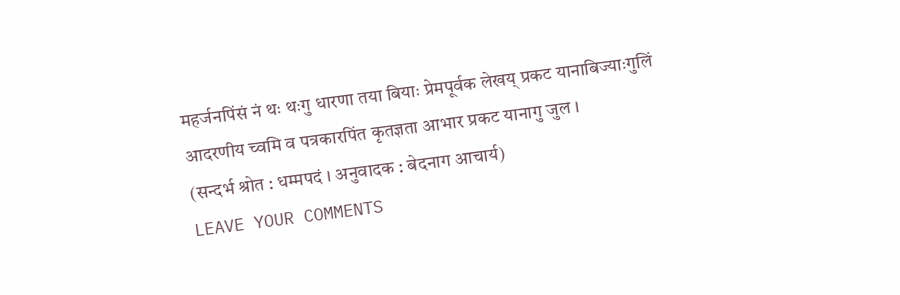महर्जनपिंसं नं थः थःगु धारणा तया बियाः प्रेमपूर्वक लेखय् प्रकट यानाबिज्याःगुलिं आदरणीय च्वमि व पत्रकारपिंत कृतज्ञता आभार प्रकट यानागु जुल ।
(सन्दर्भ श्रोत : धम्मपदं । अनुवादक : बेदनाग आचार्य)
LEAVE YOUR COMMENTS